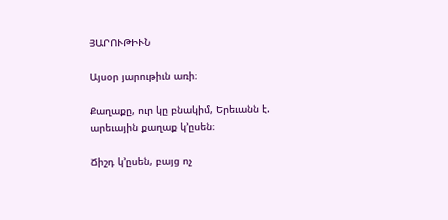ՅԱՐՈՒԹԻՒՆ

Այսօր յարութիւն առի։

Քաղաքը, ուր կը բնակիմ, Երեւանն է. արեւային քաղաք կ՚ըսեն։

Ճիշդ կ՚ըսեն, բայց ոչ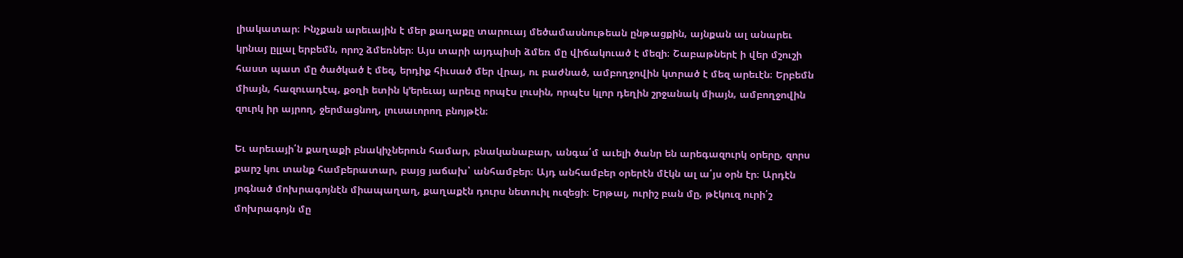լիակատար։ Ինչքան արեւային է մեր քաղաքը տարուայ մեծամասնութեան ընթացքին, այնքան ալ անարեւ կրնայ ըլլալ երբեմն, որոշ ձմեռներ։ Այս տարի այդպիսի ձմեռ մը վիճակուած է մեզի։ Շաբաթներէ ի վեր մշուշի հաստ պատ մը ծածկած է մեզ, երդիք հիւսած մեր վրայ, ու բաժնած, ամբողջովին կտրած է մեզ արեւէն։ Երբեմն միայն, հազուադէպ, քօղի ետին կ՚երեւայ արեւը որպէս լուսին, որպէս կլոր դեղին շրջանակ միայն, ամբողջովին զուրկ իր այրող, ջերմացնող, լուսաւորող բնոյթէն։

Եւ արեւայի՛ն քաղաքի բնակիչներուն համար, բնականաբար, անգա՛մ աւելի ծանր են արեգազուրկ օրերը, զորս քարշ կու տանք համբերատար, բայց յաճախ՝ անհամբեր։ Այդ անհամբեր օրերէն մէկն ալ ա՛յս օրն էր։ Արդէն յոգնած մոխրագոյնէն միապաղաղ, քաղաքէն դուրս նետուիլ ուզեցի։ Երթալ, ուրիշ բան մը, թէկուզ ուրի՛շ մոխրագոյն մը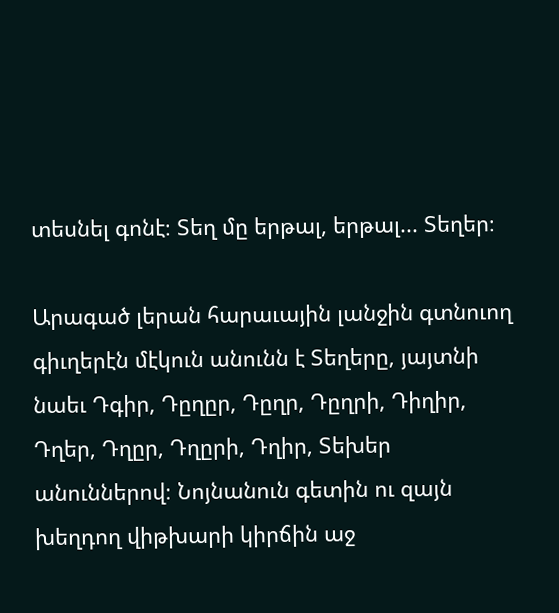տեսնել գոնէ։ Տեղ մը երթալ, երթալ... Տեղեր։

Արագած լերան հարաւային լանջին գտնուող գիւղերէն մէկուն անունն է Տեղերը, յայտնի նաեւ Դգիր, Դըղըր, Դըղր, Դըղրի, Դիղիր, Դղեր, Դղըր, Դղըրի, Դղիր, Տեխեր անուններով։ Նոյնանուն գետին ու զայն խեղդող վիթխարի կիրճին աջ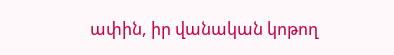ափին, իր վանական կոթող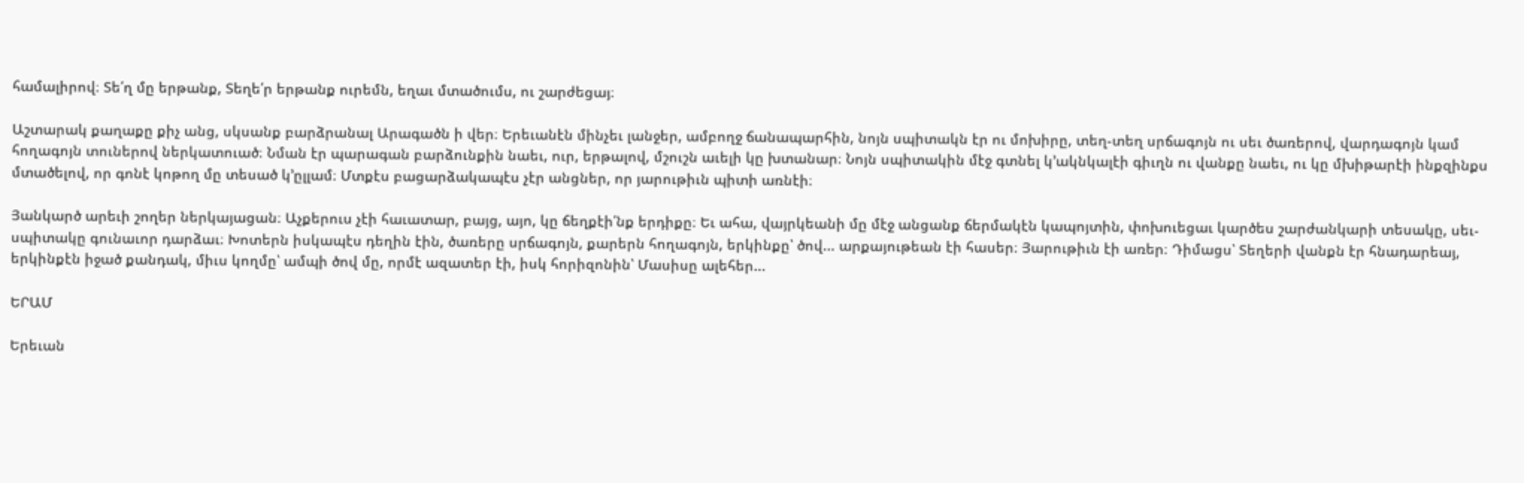համալիրով։ Տե՛ղ մը երթանք, Տեղե՛ր երթանք ուրեմն, եղաւ մտածումս, ու շարժեցայ։

Աշտարակ քաղաքը քիչ անց, սկսանք բարձրանալ Արագածն ի վեր։ Երեւանէն մինչեւ լանջեր, ամբողջ ճանապարհին, նոյն սպիտակն էր ու մոխիրը, տեղ-տեղ սրճագոյն ու սեւ ծառերով, վարդագոյն կամ հողագոյն տուներով ներկատուած։ Նման էր պարագան բարձունքին նաեւ, ուր, երթալով, մշուշն աւելի կը խտանար։ Նոյն սպիտակին մէջ գտնել կ՚ակնկալէի գիւղն ու վանքը նաեւ, ու կը մխիթարէի ինքզինքս մտածելով, որ գոնէ կոթող մը տեսած կ՚ըլլամ։ Մտքէս բացարձակապէս չէր անցներ, որ յարութիւն պիտի առնէի։

Յանկարծ արեւի շողեր ներկայացան։ Աչքերուս չէի հաւատար, բայց, այո, կը ճեղքէի՛նք երդիքը։ Եւ ահա, վայրկեանի մը մէջ անցանք ճերմակէն կապոյտին, փոխուեցաւ կարծես շարժանկարի տեսակը, սեւ-սպիտակը գունաւոր դարձաւ։ Խոտերն իսկապէս դեղին էին, ծառերը սրճագոյն, քարերն հողագոյն, երկինքը՝ ծով... արքայութեան էի հասեր։ Յարութիւն էի առեր։ Դիմացս՝ Տեղերի վանքն էր հնադարեայ, երկինքէն իջած քանդակ, միւս կողմը՝ ամպի ծով մը, որմէ ազատեր էի, իսկ հորիզոնին՝ Մասիսը ալեհեր...

ԵՐԱՄ

Երեւան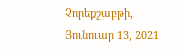Չորեքշաբթի, Յունուար 13, 2021